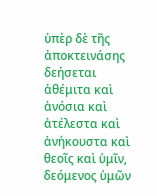ὑπὲρ δὲ τῆς ἀποκτεινάσης δεήσεται ἀθέμιτα καὶ ἀνόσια καὶ ἀτέλεστα καὶ ἀνήκουστα καὶ θεοῖς καὶ ὑμῖν, δεόμενος ὑμῶν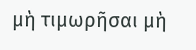μὴ τιμωρῆσαι μὴ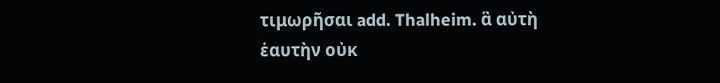τιμωρῆσαι add. Thalheim. ἃ αὐτὴ ἑαυτὴν οὐκ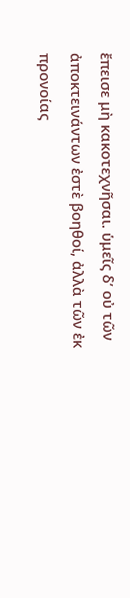ἔπεισε μὴ κακοτεχνῆσαι. ὑμεῖς δʼ οὐ τῶν ἀποκτεινάντων ἐστὲ βοηθοί, ἀλλὰ τῶν ἐκ προνοίας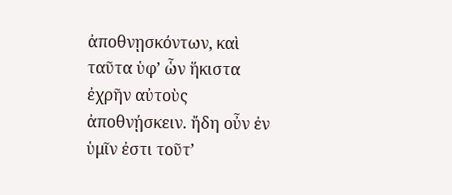ἀποθνῃσκόντων, καὶ ταῦτα ὑφʼ ὧν ἥκιστα ἐχρῆν αὐτοὺς ἀποθνῄσκειν. ἤδη οὖν ἐν ὑμῖν ἐστι τοῦτʼ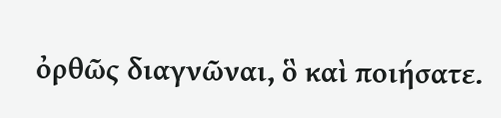ὀρθῶς διαγνῶναι, ὃ καὶ ποιήσατε.